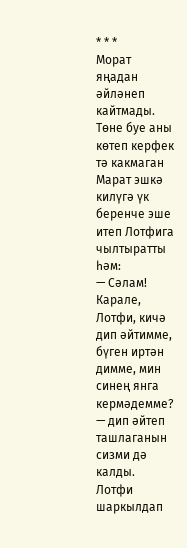* * *
Морат яңадан әйләнеп кайтмады.
Төне буе аны көтеп керфек тә какмаган Марат эшкә килүгә үк беренче эше итеп Лотфига чылтыратты һәм:
— Сәлам! Карале, Лотфи, кичә дип әйтимме, бүген иртән димме, мин синең янга кермәдемме? — дип әйтеп ташлаганын сизми дә калды.
Лотфи шаркылдап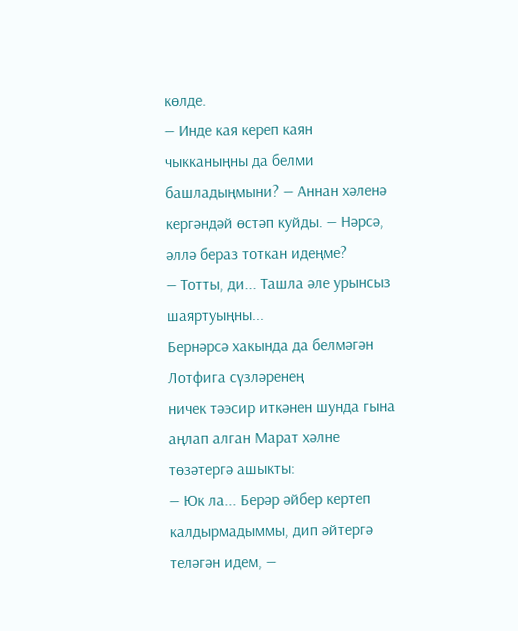көлде.
— Инде кая кереп каян чыкканыңны да белми башладыңмыни? — Аннан хәленә кергәндәй өстәп куйды. — Нәрсә, әллә бераз тоткан идеңме?
— Тотты, ди... Ташла әле урынсыз шаяртуыңны...
Бернәрсә хакында да белмәгән Лотфига сүзләренең
ничек тәэсир иткәнен шунда гына аңлап алган Марат хәлне төзәтергә ашыкты:
— Юк ла... Берәр әйбер кертеп калдырмадыммы, дип әйтергә теләгән идем, —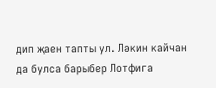дип җаен тапты ул. Ләкин кайчан да булса барыбер Лотфига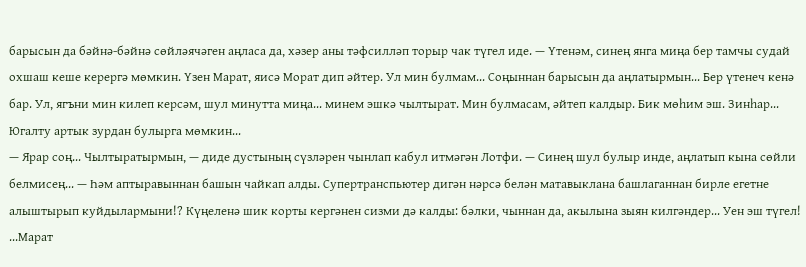барысын да бәйнә-бәйнә сөйләячәген аңласа да, хәзер аны тәфсилләп торыр чак түгел иде. — Үтенәм, синең янга миңа бер тамчы судай охшаш кеше керергә мөмкин. Үзен Марат, яисә Морат дип әйтер. Ул мин булмам... Соңыннан барысын да аңлатырмын... Бер үтенеч кенә бар. Ул, ягъни мин килеп керсәм, шул минутта миңа... минем эшкә чылтырат. Мин булмасам, әйтеп калдыр. Бик мөһим эш. Зинһар... Югалту артык зурдан булырга мөмкин...
— Ярар соң... Чылтыратырмын, — диде дустының сүзләрен чынлап кабул итмәгән Лотфи. — Синең шул булыр инде, аңлатып кына сөйли белмисең... — Һәм аптыравыннан башын чайкап алды. Супертранспьютер дигән нәрсә белән матавыклана башлаганнан бирле егетне алыштырып куйдылармыни!? Күңеленә шик корты кергәнен сизми дә калды: бәлки, чыннан да, акылына зыян килгәндер... Уен эш түгел!
...Марат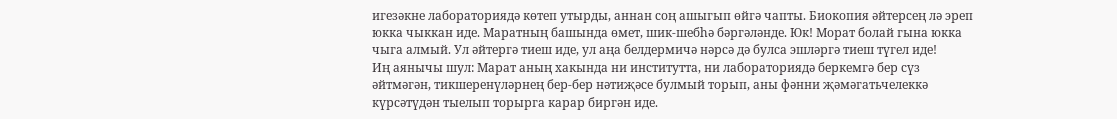игезәкне лабораториядә көтеп утырды, аннан соң ашыгып өйгә чапты. Биокопия әйтерсең лә эреп юкка чыккан иде. Маратның башында өмет, шик-шебһә бәргәләнде. Юк! Морат болай гына юкка чыга алмый. Ул әйтергә тиеш иде, ул аңа белдермичә нәрсә дә булса эшләргә тиеш түгел иде!
Иң аянычы шул: Марат аның хакында ни институтта, ни лабораториядә беркемгә бер сүз әйтмәгән, тикшеренүләрнең бер-бер нәтиҗәсе булмый торып, аны фәнни җәмәгатьчелеккә күрсәтүдән тыелып торырга карар биргән иде.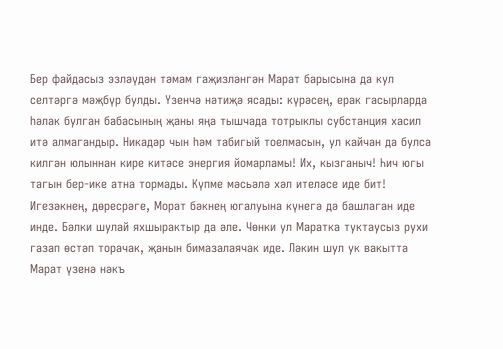Бер файдасыз эзләүдән тәмам гаҗизләнгән Марат барысына да кул селтәргә мәҗбүр булды. Үзенчә нәтиҗә ясады: күрәсең, ерак гасырларда һәлак булган бабасының җаны яңа тышчада тотрыклы субстанция хасил итә алмагандыр. Никадәр чын һәм табигый тоелмасын, ул кайчан да булса килгән юлыннан кире китәсе энергия йомарламы! Их, кызганыч! Һич югы тагын бер-ике атна тормады. Күпме мәсьәлә хәл ителәсе иде бит!
Игезәкнең, дөресрәге, Морат бәкнең югалуына күнегә дә башлаган иде инде. Бәлки шулай яхшырактыр да әле. Чөнки ул Маратка туктаусыз рухи газап өстәп торачак, җанын бимазалаячак иде. Ләкин шул ук вакытта Марат үзенә нәкъ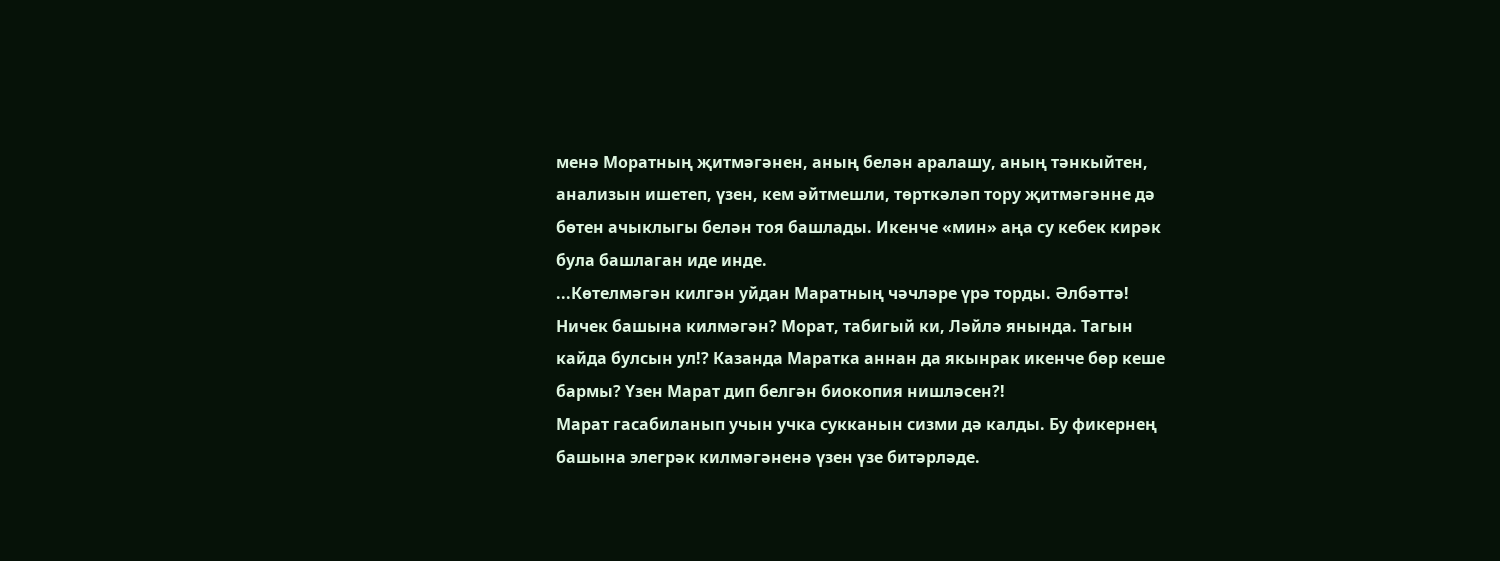менә Моратның җитмәгәнен, аның белән аралашу, аның тәнкыйтен, анализын ишетеп, үзен, кем әйтмешли, төрткәләп тору җитмәгәнне дә бөтен ачыклыгы белән тоя башлады. Икенче «мин» аңа су кебек кирәк була башлаган иде инде.
...Көтелмәгән килгән уйдан Маратның чәчләре үрә торды. Әлбәттә! Ничек башына килмәгән? Морат, табигый ки, Ләйлә янында. Тагын кайда булсын ул!? Казанда Маратка аннан да якынрак икенче бөр кеше бармы? Үзен Марат дип белгән биокопия нишләсен?!
Марат гасабиланып учын учка сукканын сизми дә калды. Бу фикернең башына элегрәк килмәгәненә үзен үзе битәрләде.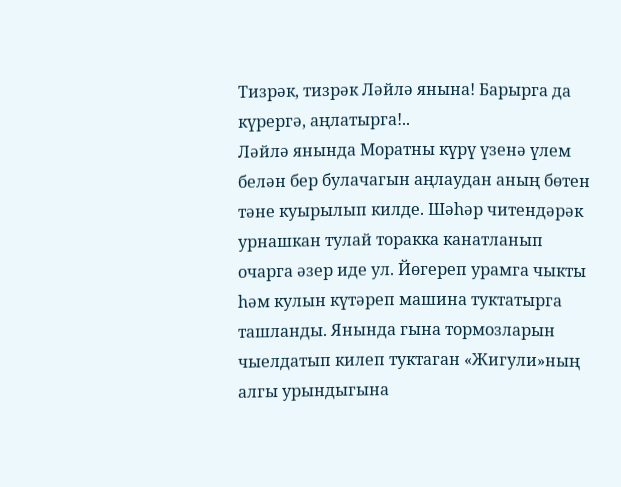Тизрәк, тизрәк Ләйлә янына! Барырга да күрергә, аңлатырга!..
Ләйлә янында Моратны күрү үзенә үлем белән бер булачагын аңлаудан аның бөтен тәне куырылып килде. Шәһәр читендәрәк урнашкан тулай торакка канатланып очарга әзер иде ул. Йөгереп урамга чыкты һәм кулын күтәреп машина туктатырга ташланды. Янында гына тормозларын чыелдатып килеп туктаган «Жигули»ның алгы урындыгына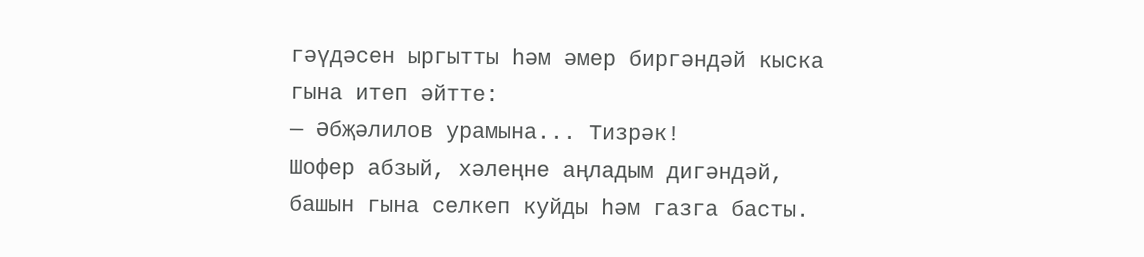гәүдәсен ыргытты һәм әмер биргәндәй кыска гына итеп әйтте:
— Әбҗәлилов урамына... Тизрәк!
Шофер абзый, хәлеңне аңладым дигәндәй, башын гына селкеп куйды һәм газга басты.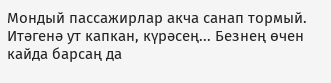Мондый пассажирлар акча санап тормый. Итәгенә ут капкан, күрәсең... Безнең өчен кайда барсаң да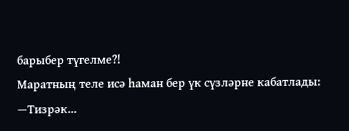барыбер түгелме?!
Маратның теле исә һаман бер үк сүзләрне кабатлады:
—Тизрәк...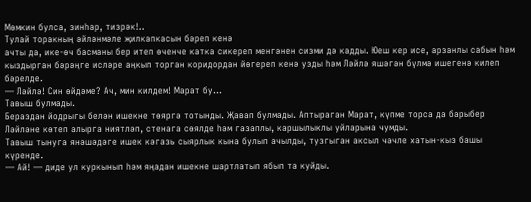Мөмкин булса, зинһар, тизрәк!..
Тулай торакның әйләнмәле җилкапкасын бәреп кенә
ачты да, ике-өч басманы бер итеп өченче катка сикереп менгәнен сизми дә кадды. Юеш кер исе, арзанлы сабын һәм кыздырган бәрәңге исләре аңкып торган коридордан йөгереп кенә узды һәм Ләйлә яшәгән бүлмә ишегенә килеп бәрелде.
— Ләйлә! Син өйдәме? Ач, мин килдем! Марат бу...
Тавыш булмады.
Бераздан йодрыгы белән ишекне төяргә тотынды. Җавап булмады. Аптыраган Марат, күпме торса да барыбер Ләйләне көтеп алырга ниятләп, стенага сөялде һәм газаплы, каршылыклы уйларына чумды.
Тавыш тынуга янәшәдәге ишек кәгазь сыярлык кына булып ачылды, тузгыган аксыл чәчле хатын-кыз башы күренде.
— Ай! — диде ул куркынып һәм яңадан ишекне шартлатып ябып та куйды.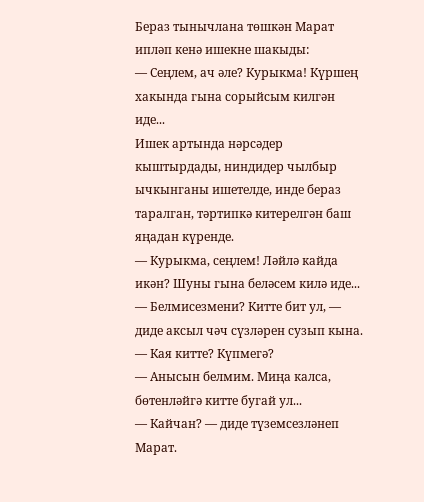Бераз тынычлана төшкән Марат ипләп кенә ишекне шакыды:
— Сеңлем, ач әле? Курыкма! Күршең хакында гына сорыйсым килгән иде...
Ишек артында нәрсәдер кыштырдады, ниндидер чылбыр ычкынганы ишетелде, инде бераз таралган, тәртипкә китерелгән баш яңадан күренде.
— Курыкма, сеңлем! Ләйлә кайда икән? Шуны гына беләсем килә иде...
— Белмисезмени? Китте бит ул, — диде аксыл чәч сүзләрен сузып кына.
— Кая китте? Күпмегә?
— Анысын белмим. Миңа калса, бөтенләйгә китте бугай ул...
— Кайчан? — диде түземсезләнеп Марат.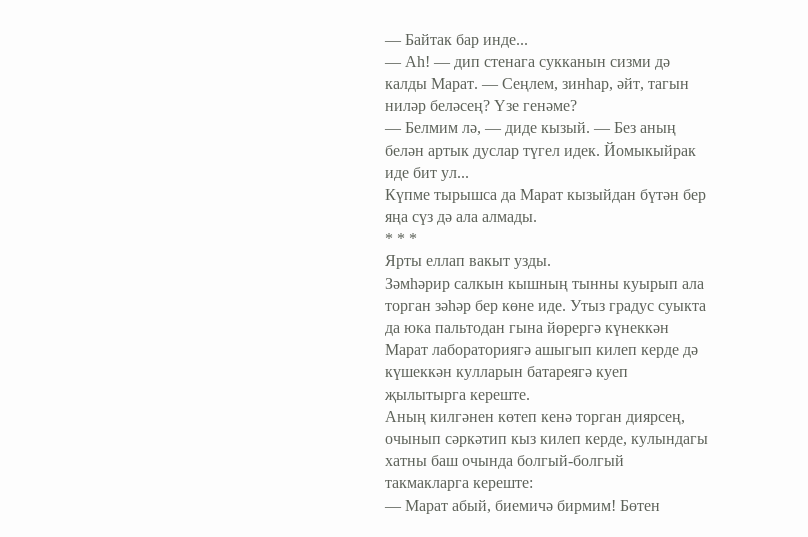— Байтак бар инде...
— Аһ! — дип стенага сукканын сизми дә калды Марат. — Сеңлем, зинһар, әйт, тагын ниләр беләсең? Үзе генәме?
— Белмим лә, — диде кызый. — Без аның белән артык дуслар түгел идек. Йомыкыйрак иде бит ул...
Күпме тырышса да Марат кызыйдан бүтән бер яңа сүз дә ала алмады.
* * *
Ярты еллап вакыт узды.
Зәмһәрир салкын кышның тынны куырып ала торган зәһәр бер көне иде. Утыз градус суыкта да юка пальтодан гына йөрергә күнеккән Марат лабораториягә ашыгып килеп керде дә күшеккән кулларын батареягә куеп җылытырга кереште.
Аның килгәнен көтеп кенә торган диярсең, очынып сәркәтип кыз килеп керде, кулындагы хатны баш очында болгый-болгый такмакларга кереште:
— Марат абый, биемичә бирмим! Бөтен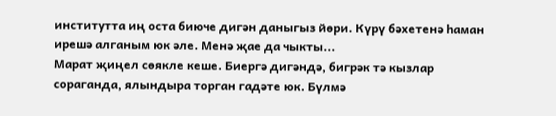институтта иң оста биюче дигән даныгыз йөри. Күрү бәхетенә һаман ирешә алганым юк әле. Менә җае да чыкты...
Марат җиңел сөякле кеше. Биергә дигәндә, бигрәк тә кызлар сораганда, ялындыра торган гадәте юк. Бүлмә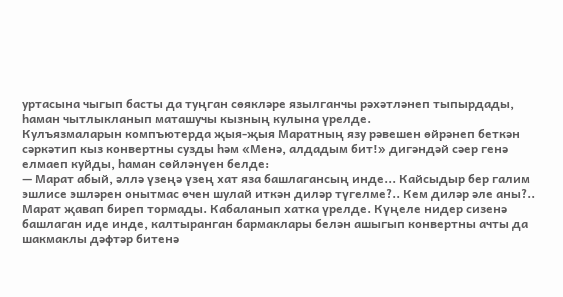уртасына чыгып басты да туңган сөякләре язылганчы рәхәтләнеп тыпырдады, һаман чытлыкланып маташучы кызның кулына үрелде.
Кулъязмаларын компъютерда җыя-җыя Маратның язу рәвешен өйрәнеп беткән сәркәтип кыз конвертны сузды һәм «Менә, алдадым бит!» дигәндәй сәер генә елмаеп куйды, һаман сөйләнүен белде:
— Марат абый, әллә үзеңә үзең хат яза башлагансың инде... Кайсыдыр бер галим эшлисе эшләрен онытмас өчен шулай иткән диләр түгелме?.. Кем диләр әле аны?..
Марат җавап биреп тормады. Кабаланып хатка үрелде. Күңеле нидер сизенә башлаган иде инде, калтыранган бармаклары белән ашыгып конвертны ачты да шакмаклы дәфтәр битенә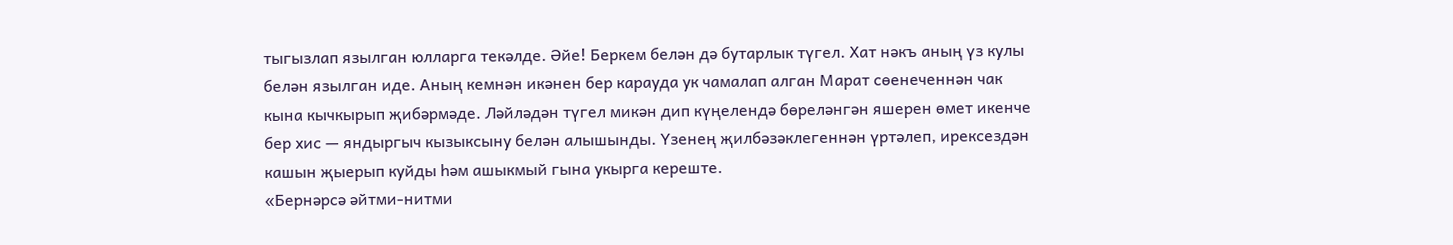тыгызлап язылган юлларга текәлде. Әйе! Беркем белән дә бутарлык түгел. Хат нәкъ аның үз кулы белән язылган иде. Аның кемнән икәнен бер карауда ук чамалап алган Марат сөенеченнән чак кына кычкырып җибәрмәде. Ләйләдән түгел микән дип күңелендә бөреләнгән яшерен өмет икенче бер хис — яндыргыч кызыксыну белән алышынды. Үзенең җилбәзәклегеннән үртәлеп, ирексездән кашын җыерып куйды һәм ашыкмый гына укырга кереште.
«Бернәрсә әйтми-нитми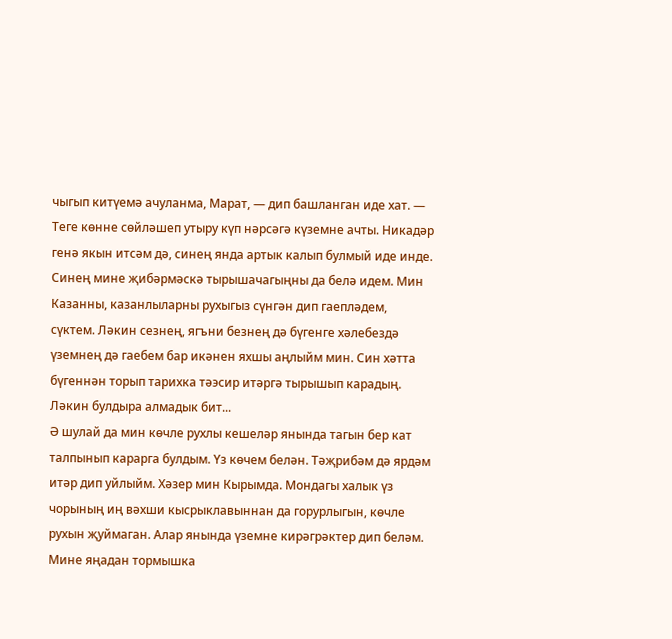чыгып китүемә ачуланма, Марат, — дип башланган иде хат. — Теге көнне сөйләшеп утыру күп нәрсәгә күземне ачты. Никадәр генә якын итсәм дә, синең янда артык калып булмый иде инде. Синең мине җибәрмәскә тырышачагыңны да белә идем. Мин Казанны, казанлыларны рухыгыз сүнгән дип гаепләдем, сүктем. Ләкин сезнең, ягъни безнең дә бүгенге хәлебездә үземнең дә гаебем бар икәнен яхшы аңлыйм мин. Син хәтта бүгеннән торып тарихка тәэсир итәргә тырышып карадың. Ләкин булдыра алмадык бит...
Ә шулай да мин көчле рухлы кешеләр янында тагын бер кат талпынып карарга булдым. Үз көчем белән. Тәҗрибәм дә ярдәм итәр дип уйлыйм. Хәзер мин Кырымда. Мондагы халык үз чорының иң вәхши кысрыклавыннан да горурлыгын, көчле рухын җуймаган. Алар янында үземне кирәгрәктер дип беләм.
Мине яңадан тормышка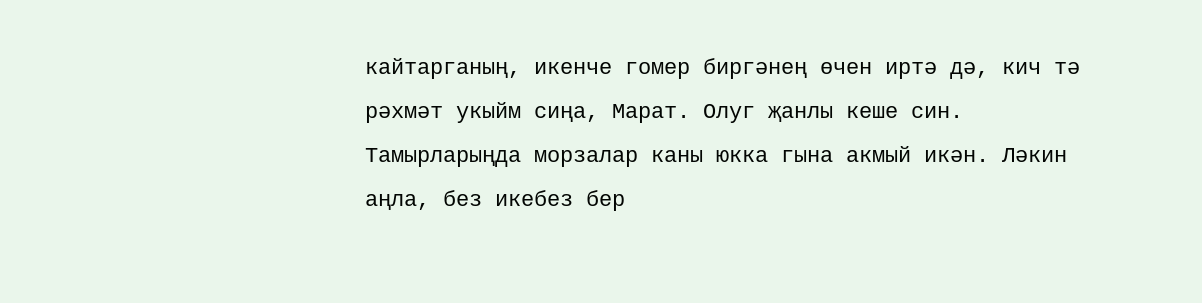кайтарганың, икенче гомер биргәнең өчен иртә дә, кич тә рәхмәт укыйм сиңа, Марат. Олуг җанлы кеше син. Тамырларыңда морзалар каны юкка гына акмый икән. Ләкин аңла, без икебез бер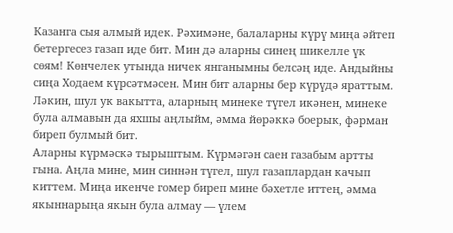Казанга сыя алмый идек. Рәхимәне, балаларны күрү миңа әйтеп бетергесез газап иде бит. Мин дә аларны синең шикелле үк сөям! Көнчелек утында ничек янганымны белсәң иде. Андыйны сиңа Ходаем күрсәтмәсен. Мин бит аларны бер күрүдә яраттым. Ләкин, шул ук вакытта, аларның минеке түгел икәнен, минеке була алмавын да яхшы аңлыйм, әмма йөрәккә боерык, фәрман биреп булмый бит.
Аларны күрмәскә тырыштым. Күрмәгән саен газабым артты гына. Аңла мине, мин синнән түгел, шул газаплардан качып киттем. Миңа икенче гомер биреп мине бәхетле иттең, әмма якыннарыңа якын була алмау — үлем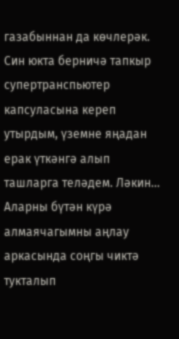газабыннан да көчлерәк. Син юкта берничә тапкыр супертранспьютер капсуласына кереп утырдым, үземне яңадан ерак үткәнгә алып ташларга теләдем. Ләкин... Аларны бүтән күрә алмаячагымны аңлау аркасында соңгы чиктә тукталып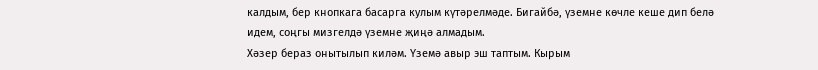калдым, бер кнопкага басарга кулым күтәрелмәде. Бигайбә, үземне көчле кеше дип белә идем, соңгы мизгелдә үземне җиңә алмадым.
Хәзер бераз онытылып киләм. Үземә авыр эш таптым. Кырым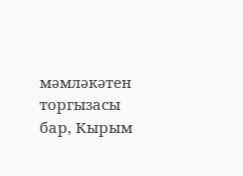мәмләкәтен торгызасы бар, Кырым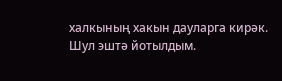халкының хакын дауларга кирәк. Шул эштә йотылдым.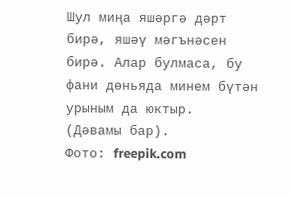Шул миңа яшәргә дәрт бирә, яшәү мәгънәсен бирә. Алар булмаса, бу фани дөньяда минем бүтән урыным да юктыр.
(Дәвамы бар).
Фото: freepik.com